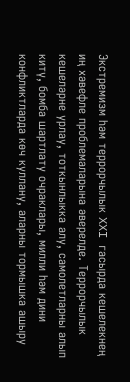Экстремизм һәм террорчылык XXI гасырда кешелекнең иң хәвефле проблемаларына әверелде. Террорчылык кешеләрне урлау, тоткынлыкка алу, самолетларны алып китү, бомба шартлату очраклары, милли һәм дини конфликтларда көч куллану, аларны тормышка ашыру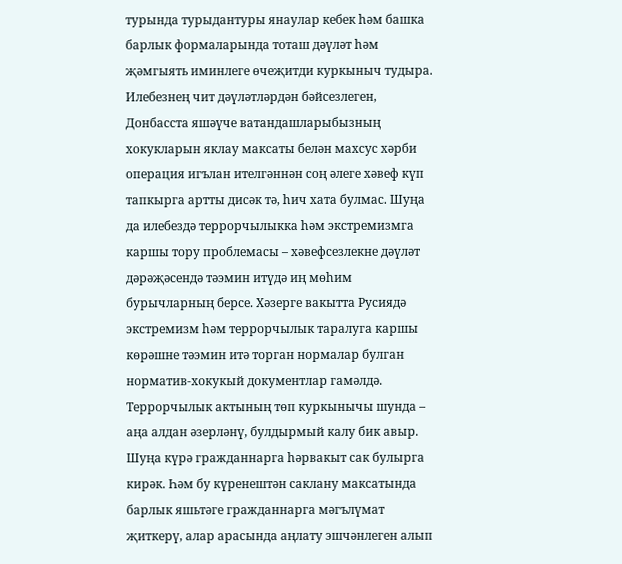турында турыдантуры янаулар кебек һәм башка барлык формаларында тоташ дәүләт һәм җәмгыять иминлеге өчеҗитди куркыныч тудыра. Илебезнең чит дәүләтләрдән бәйсезлеген, Донбасста яшәүче ватандашларыбызның хокукларын яклау максаты белән махсус хәрби операция игълан ителгәннән соң әлеге хәвеф күп тапкырга артты дисәк тә, һич хата булмас. Шуңа да илебездә террорчылыкка һәм экстремизмга каршы тору проблемасы – хәвефсезлекне дәүләт дәрәҗәсендә тәэмин итүдә иң мөһим бурычларның берсе. Хәзерге вакытта Русиядә экстремизм һәм террорчылык таралуга каршы көрәшне тәэмин итә торган нормалар булган норматив-хокукый документлар гамәлдә. Террорчылык актының төп куркынычы шунда – аңа алдан әзерләнү, булдырмый калу бик авыр. Шуңа күрә гражданнарга һәрвакыт сак булырга кирәк. Һәм бу күренештән саклану максатында барлык яшьтәге гражданнарга мәгълүмат җиткерү, алар арасында аңлату эшчәнлеген алып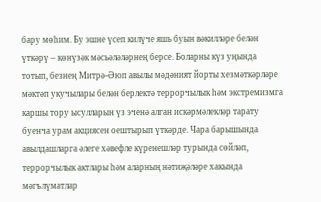бару мөһим. Бу эшне үсеп килүче яшь буын вәкилләре белән үткәрү – көнүзәк мәсьәләләрнең берсе. Боларны күз уңында тотып, безнең Митрә-Әюп авылы мәдәният йорты хезмәткәрләре мәктәп укучылары белән берлектә террорчылык һәм экстремизмга каршы тору ысулларын үз эченә алган искәрмәлекләр тарату буенча урам акциясен оештырып үткәрде. Чара барышында авылдашларга әлеге хәвефле күренешләр турында сөйләп, террорчылык актлары һәм аларның нәтиҗәләре хакында мәгълүматлар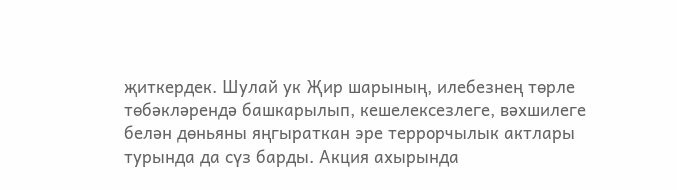җиткердек. Шулай ук Җир шарының, илебезнең төрле төбәкләрендә башкарылып, кешелексезлеге, вәхшилеге белән дөньяны яңгыраткан эре террорчылык актлары турында да сүз барды. Акция ахырында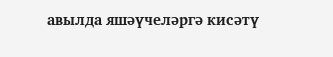авылда яшәүчеләргә кисәтү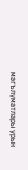мәгълүматлары урын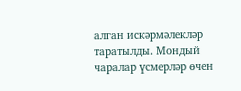алган искәрмәлекләр таратылды. Мондый чаралар үсмерләр өчен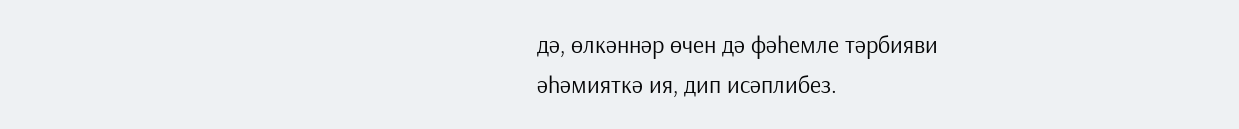дә, өлкәннәр өчен дә фәһемле тәрбияви әһәмияткә ия, дип исәплибез.